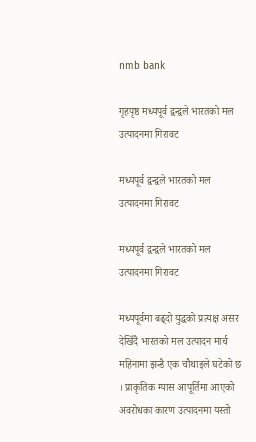nmb bank

गृहपृष्ठ मध्यपूर्व द्वन्द्वले भारतको मल उत्पादनमा गिरावट

मध्यपूर्व द्वन्द्वले भारतको मल उत्पादनमा गिरावट

मध्यपूर्व द्वन्द्वले भारतको मल उत्पादनमा गिरावट

मध्यपूर्वमा बढ्दो युद्धको प्रत्यक्ष असर देखिँदै भारतको मल उत्पादन मार्च महिनामा झन्डै एक चौथाइले घटेको छ । प्राकृतिक ग्यास आपूर्तिमा आएको अवरोधका कारण उत्पादनमा यस्तो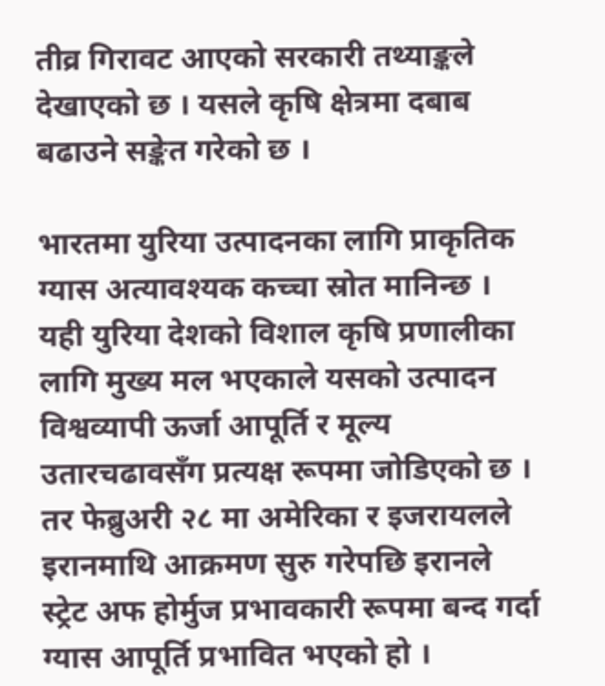तीव्र गिरावट आएको सरकारी तथ्याङ्कले देखाएको छ । यसले कृषि क्षेत्रमा दबाब बढाउने सङ्केत गरेको छ ।

भारतमा युरिया उत्पादनका लागि प्राकृतिक ग्यास अत्यावश्यक कच्चा स्रोत मानिन्छ । यही युरिया देशको विशाल कृषि प्रणालीका लागि मुख्य मल भएकाले यसको उत्पादन विश्वव्यापी ऊर्जा आपूर्ति र मूल्य उतारचढावसँग प्रत्यक्ष रूपमा जोडिएको छ । तर फेब्रुअरी २८ मा अमेरिका र इजरायलले इरानमाथि आक्रमण सुरु गरेपछि इरानले स्ट्रेट अफ होर्मुज प्रभावकारी रूपमा बन्द गर्दा ग्यास आपूर्ति प्रभावित भएको हो ।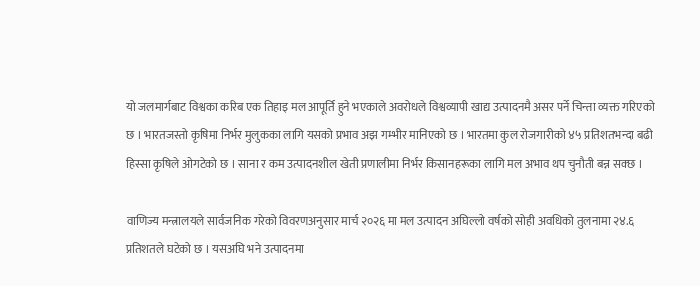यो जलमार्गबाट विश्वका करिब एक तिहाइ मल आपूर्ति हुने भएकाले अवरोधले विश्वव्यापी खाद्य उत्पादनमै असर पर्ने चिन्ता व्यक्त गरिएको छ । भारतजस्तो कृषिमा निर्भर मुलुकका लागि यसको प्रभाव अझ गम्भीर मानिएको छ । भारतमा कुल रोजगारीको ४५ प्रतिशतभन्दा बढी हिस्सा कृषिले ओगटेको छ । साना र कम उत्पादनशील खेती प्रणालीमा निर्भर किसानहरूका लागि मल अभाव थप चुनौती बन्न सक्छ ।

वाणिज्य मन्त्रालयले सार्वजनिक गरेको विवरणअनुसार मार्च २०२६ मा मल उत्पादन अघिल्लो वर्षको सोही अवधिको तुलनामा २४.६ प्रतिशतले घटेको छ । यसअघि भने उत्पादनमा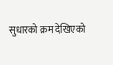सुधारको क्रम देखिएको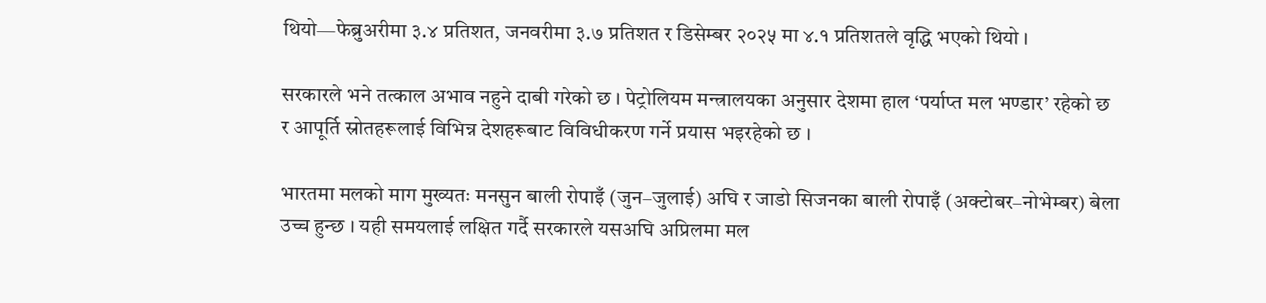थियो—फेब्रुअरीमा ३.४ प्रतिशत, जनवरीमा ३.७ प्रतिशत र डिसेम्बर २०२५ मा ४.१ प्रतिशतले वृद्धि भएको थियो ।

सरकारले भने तत्काल अभाव नहुने दाबी गरेको छ । पेट्रोलियम मन्त्रालयका अनुसार देशमा हाल ‘पर्याप्त मल भण्डार’ रहेको छ र आपूर्ति स्रोतहरूलाई विभिन्न देशहरूबाट विविधीकरण गर्ने प्रयास भइरहेको छ ।

भारतमा मलको माग मुख्यतः मनसुन बाली रोपाइँ (जुन–जुलाई) अघि र जाडो सिजनका बाली रोपाइँ (अक्टोबर–नोभेम्बर) बेला उच्च हुन्छ । यही समयलाई लक्षित गर्दै सरकारले यसअघि अप्रिलमा मल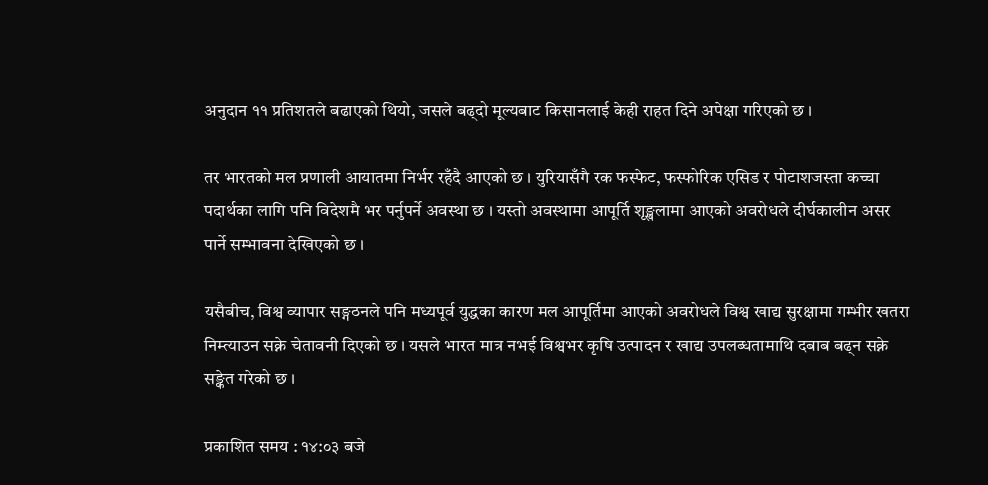अनुदान ११ प्रतिशतले बढाएको थियो, जसले बढ्दो मूल्यबाट किसानलाई केही राहत दिने अपेक्षा गरिएको छ ।

तर भारतको मल प्रणाली आयातमा निर्भर रहँदै आएको छ । युरियासँगै रक फस्फेट, फस्फोरिक एसिड र पोटाशजस्ता कच्चा पदार्थका लागि पनि विदेशमै भर पर्नुपर्ने अवस्था छ । यस्तो अवस्थामा आपूर्ति शृङ्खलामा आएको अवरोधले दीर्घकालीन असर पार्ने सम्भावना देखिएको छ ।

यसैबीच, विश्व व्यापार सङ्गठनले पनि मध्यपूर्व युद्धका कारण मल आपूर्तिमा आएको अवरोधले विश्व खाद्य सुरक्षामा गम्भीर खतरा निम्त्याउन सक्ने चेतावनी दिएको छ । यसले भारत मात्र नभई विश्वभर कृषि उत्पादन र खाद्य उपलब्धतामाथि दबाब बढ्न सक्ने सङ्केत गरेको छ ।

प्रकाशित समय : १४:०३ बजे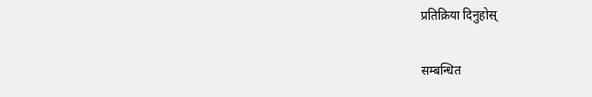प्रतिक्रिया दिनुहोस्

सम्बन्धित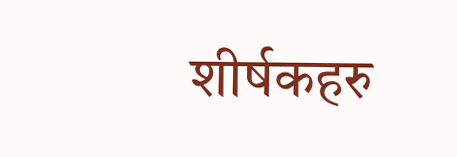शीर्षकहरु